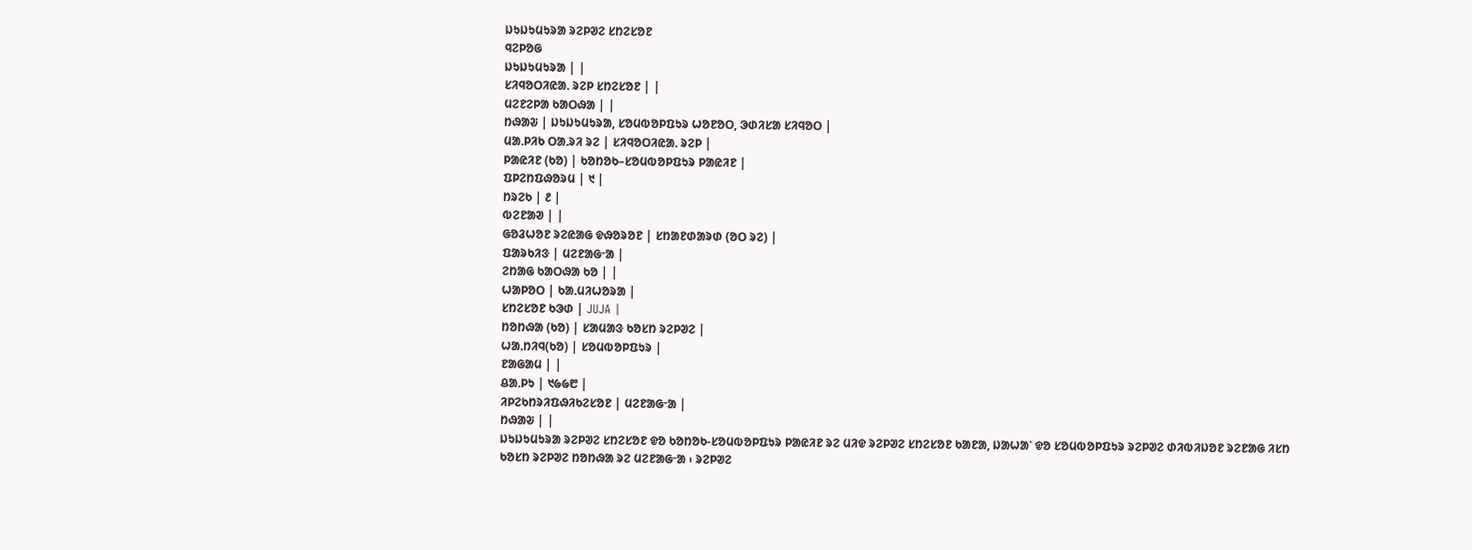ᱡᱩᱡᱩᱢᱩᱨᱟ ᱨᱮᱞᱣᱮ ᱥᱴᱮᱥᱚᱱ
ᱧᱮᱞᱚᱜ
ᱡᱩᱡᱩᱢᱩᱨᱟ | |
ᱥᱤᱧᱚᱛᱤᱭᱟᱹ ᱨᱮᱞ ᱥᱴᱮᱥᱚᱱ | |
ᱢᱮᱱᱮᱞᱟ ᱠᱟᱛᱷᱟ | |
ᱴᱷᱟᱶ | ᱡᱩᱡᱩᱢᱩᱨᱟ, ᱥᱚᱢᱵᱚᱞᱯᱩᱨ ᱦᱚᱱᱚᱛ, ᱳᱰᱤᱥᱟ ᱥᱤᱧᱚᱛ |
ᱢᱟᱹᱞᱤᱠ ᱛᱟᱹᱨᱤ ᱨᱮ | ᱥᱤᱧᱚᱛᱤᱭᱟᱹ ᱨᱮᱞ |
ᱞᱟᱭᱤᱱ (ᱠᱚ) | ᱠᱚᱴᱚᱠ–ᱥᱚᱢᱵᱚᱞᱯᱩᱨ ᱞᱟᱭᱤᱱ |
ᱯᱞᱮᱴᱯᱷᱚᱨᱢ | ᱑ |
ᱴᱨᱮᱠ | ᱒ |
ᱵᱮᱱᱟᱣ | |
ᱜᱚᱲᱦᱚᱱ ᱨᱮᱭᱟᱜ ᱫᱷᱚᱨᱚᱱ | ᱥᱴᱟᱱᱰᱟᱨᱰ (ᱚᱛ ᱨᱮ) |
ᱯᱟᱨᱠᱤᱝ | ᱢᱮᱱᱟᱜᱼᱟ |
ᱮᱴᱟᱜ ᱠᱟᱛᱷᱟ ᱠᱚ | |
ᱦᱟᱞᱚᱛ | ᱠᱟᱹᱢᱤᱦᱚᱨᱟ |
ᱥᱴᱮᱥᱚᱱ ᱠᱳᱰ | JUJA |
ᱴᱚᱴᱷᱟ (ᱠᱚ) | ᱥᱟᱢᱟᱝ ᱠᱚᱥᱴ ᱨᱮᱞᱣᱮ |
ᱦᱟᱹᱴᱤᱧ(ᱠᱚ) | ᱥᱚᱢᱵᱚᱞᱯᱩᱨ |
ᱱᱟᱜᱟᱢ | |
ᱪᱟᱹᱞᱩ | ᱑᱙᱙᱘ |
ᱤᱞᱮᱠᱴᱨᱤᱯᱷᱤᱠᱮᱥᱚᱱ | ᱢᱮᱱᱟᱜᱼᱟ |
ᱴᱷᱟᱶ | |
ᱡᱩᱡᱩᱢᱩᱨᱟ ᱨᱮᱞᱣᱮ ᱥᱴᱮᱥᱚᱱ ᱫᱚ ᱠᱚᱴᱚᱠ-ᱥᱚᱢᱵᱚᱞᱯᱩᱨ ᱞᱟᱭᱤᱱ ᱨᱮ ᱢᱤᱫ ᱨᱮᱞᱣᱮ ᱥᱴᱮᱥᱚᱱ ᱠᱟᱱᱟ, ᱡᱟᱦᱟᱸ ᱫᱚ ᱥᱚᱢᱵᱚᱞᱯᱩᱨ ᱨᱮᱞᱣᱮ ᱰᱤᱵᱤᱡᱚᱱ ᱨᱮᱱᱟᱜ ᱤᱥᱴ ᱠᱚᱥᱴ ᱨᱮᱞᱣᱮ ᱴᱚᱴᱷᱟ ᱨᱮ ᱢᱮᱱᱟᱜᱼᱟ ᱾ ᱨᱮᱞᱣᱮ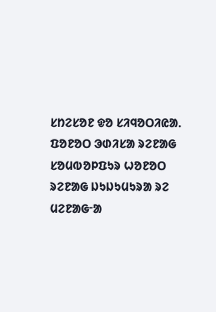ᱥᱴᱮᱥᱚᱱ ᱫᱚ ᱥᱤᱧᱚᱛᱤᱭᱟᱹ ᱯᱚᱱᱚᱛ ᱳᱰᱤᱥᱟ ᱨᱮᱱᱟᱜ ᱥᱚᱢᱵᱚᱞᱯᱩᱨ ᱦᱚᱱᱚᱛ ᱨᱮᱱᱟᱜ ᱡᱩᱡᱩᱢᱩᱨᱟ ᱨᱮ ᱢᱮᱱᱟᱜᱼᱟ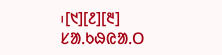᱾[᱑][᱒][᱓]
ᱥᱟᱹᱠᱷᱭᱟᱹᱛ